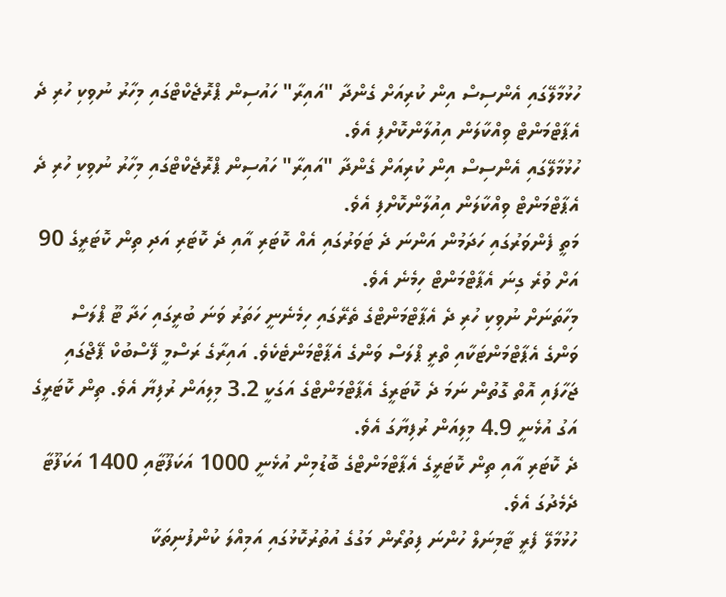ހުޅުމާލޭގައި އެންސިސް އިން ކުރިއަށް ގެންދާ "އައިރާ" ހައުސިން ޕްރޮޖެކްޓްގައި މިހާރު ނުވިކި ހުރި ދެ އެޕާޓްމަންޓް ވިއްކާލަން އިއުލާންކޮށްފި އެވެ.
ހުޅުމާލޭގައި އެންސިސް އިން ކުރިއަށް ގެންދާ "އައިރާ" ހައުސިން ޕްރޮޖެކްޓްގައި މިހާރު ނުވިކި ހުރި ދެ އެޕާޓްމަންޓް ވިއްކާލަން އިއުލާންކޮށްފި އެވެ.
މަތީ ފެންވަރުގައި ހަދަމުން އަންނަ ދެ ޓަވަރުގައި އެއް ކޮޓަރި އާއި ދެ ކޮޓަރި އަދި ތިން ކޮޓަރީގެ 90 އަށް ވުރެ ގިނަ އެޕާޓްމަންޓް ހިމެނެ އެވެ.
މިހާތަނަށް ނުވިކި ހުރި ދެ އެޕާޓްމަންޓްގެ ތެރޭގައި ހިމެނެނީ ހަތަރު ވަނަ ބުރީގައި ހަދާ ޓޫ ޕްލަސް ވަންގެ އެޕާޓްމަންޓަކާއި ތްރީ ޕްލަސް ވަންގެ އެޕާޓްމަންޓެކެވެ. އައިރާގެ ރަސްމީ ފޭސްބުކް ޕޭޖްގައި ޖަހާފައި އޮތް ގޮތުން ނަމަ ދެ ކޮޓަރީގެ އެޕާޓްމަންޓްގެ އަގަކީ 3.2 މިލިއަން ރުފިޔާ އެވެ. ތިން ކޮޓަރީގެ އަގު އުޅެނީ 4.9 މިލިއަން ރުފިޔާގަ އެވެ.
ދެ ކޮޓަރި އާއި ތިން ކޮޓަރީގެ އެޕާޓްމަންޓްގެ ބޮޑުމިން އުޅެނީ 1000 އަކަފޫޓާއި 1400 އަކަފޫޓާ ދެމެދުގަ އެވެ.
ހުޅުމާލޭ ފެރީ ޓާމިނަލް ހުންނަ ފިތުރޯން މަގުގެ އުތުރުކޮޅުގައި އަމިއްލަ ކުންފުނިތަކާ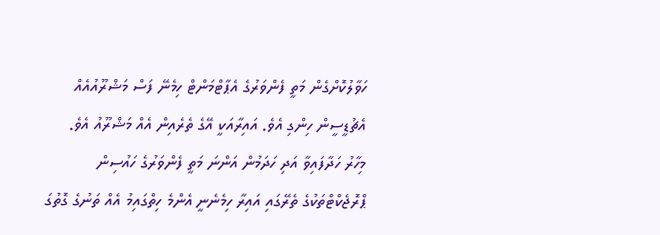ހަވާލުކޮށްގެން މަތީ ފެންވަރުގެ އެޕާޓްމަންޓް ހިމެނޭ ފަސް މަޝްރޫއުއެއް އެޗުޑީސީން ހިންގި އެވެ. އައިރާއަކީ އޭގެ ތެރެއިން އެއް މަޝްރޫއު އެވެ.
މިހާރު ހަދާފައިވާ އަދި ހަދަމުން އަންނަ މަތީ ފެންވަރުގެ ހައުސިން ޕްރޮޖެކްޓްތަކުގެ ތެރޭގައި އައިރާ ހިމެނެނީ އެންމެ ހިތްގައިމު އެއް ތަނުގެ ގޮތުގަ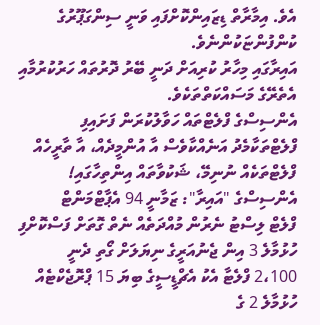އެވެ. އިމާރާތް ޑިޒައިންކޮށްފައި ވަނީ ސިންގަޕޫރުގެ ކުންފުންޏަކުންނެވެ.
އައިރާގައި މިހާރު ކުރިއަށް ދަނީ ބޭރު ދޮރުތައް ހަރުކުރުމާއި އެތެރޭގެ މަސައްކަތްތަކެވެ.
އެންސިސްގެ ފްލެޓްތައް ހަވާލުކުރަން ފަށައިފި
ފްލެޓްތަކާމެދު އަނެއްކާވެސް އާ އުންމީދެއް، އާ ތާރީހެއް
ފްލެޓްތަކެއް ނުނިމޭ، ޝަކުވާތައް އިންތިހާގައި!
އެންސިސްގެ "އައިރާ": ޒަމާނީ 94 އެޕާޓްމަންޓް
ފްލެޓް ލިސްޓު ނެރުން މުއްދަތެއް ނެތް ގޮތަށް ފަސްކޮށްފި
ހުޅުމާލެ 3 އިން ޖެނުއަރީގެ ނިޔަލަށް ގޯތި ދެނީ
2،100 ފްލެޓާ އެކު އެޗްޑީސީގެ ބިޔަ 15 ޕްރޮޖެކްޓެއް
ހުޅުމާލެ 2 ގެ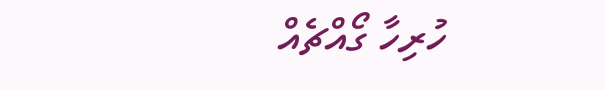ހުރިހާ ގޯއްޗެއް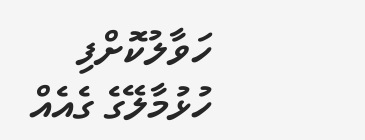ހަވާލުކޮށްފި
ހުޅުމާލޭގެ ގެއެއް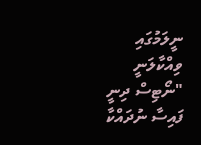ނީލަމުގައި ވިއްކާލަނީ
"ނޯޓިސް ދިނީ ފައިސާ ނުދައްކާ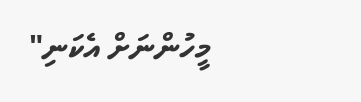މީހުންނަށް އެކަނި"